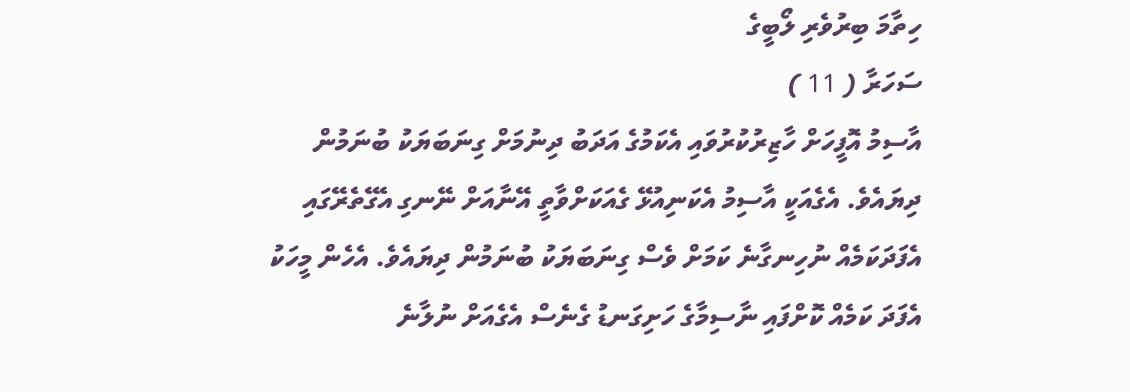ހިތާމަ ބިރުވެރި ލޯބީގެ
ސަހަރާ ( 11 )
އާސިމު އޮފީހަށް ހާޒިރުކުރުވައި އެކަމުގެ އަދަބު ދިނުމަށް ގިނަބަޔަކު ބުނަމުން ދިޔައެވެ. އެގެއަކީ އާސިމު އެކަނިއުޅޭ ގެއަކަށްވާތީ އޭނާއަށް ނޭނގި އެގޭތެރޭގައި އެފަދަކަމެއް ނުހިނގާނެ ކަމަށް ވެސް ގިނަބަޔަކު ބުނަމުން ދިޔައެވެ. އެހެން މީހަކު އެފަދަ ކަމެއް ކޮށްފައި ނާސިމާގެ ހަށިގަނޑު ގެނެސް އެގެއަށް ނުލާނެ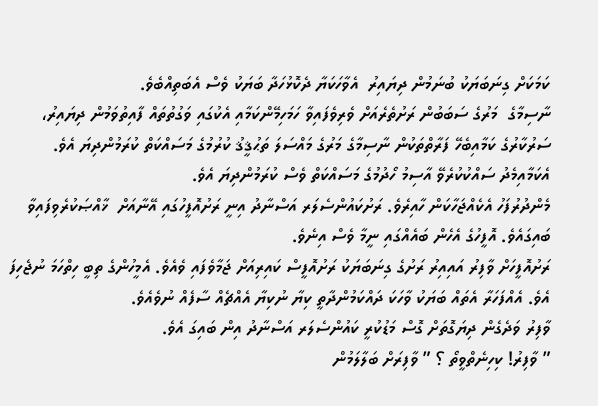ކަމަކަށް ގިނަބަޔަކު ބުނަމުން ދިޔައިރު  އެވާހަކަޔާ ދެކޮޅުހަދާ ބަޔަކު ވެސް އެބަތިއްބެވެ.
ނާސިމާގެ  މަރުގެ ސަބަބުން ރަށުތެރެއަށް ވެރިވެފައިވާ ހަމަހިމޭންކަމާއި އެކުގައި ވަގުތުތައް ފާއިތުވަމުން ދިޔައިރު،    ސަރުކާރުގެ ކަމާއިބެހޭ ފަރާތްތަކުން ނާސިމާގެ މަރުގެ މައްސަލަ ތަޙުޤީޤު ކުރުމުގެ މަސައްކަތް ކުރަމުންދިޔަ އެވެ. އެކަމާއިމެދު ސައްކުކުރެވޭ އާސިމު ހޯދުމުގެ މަސައްކަތް ވެސް ކުރަމުންދިޔަ އެވެ.
މެންދުރުފަހު އެކެއްޖަހާކަން ހާއިރެވެ. ރަށުކައުންސެލަރ އަސްނާދު އިނީ ރަށުއޮފީހުގައި އޭނާއަށް  ޚާއްޞަކުރެވިފައިވާ ބައިގައެވެ. އޮފީހުގެ އެހެން ބައެއްގައި ނީމާ ވެސް އިނެވެ.
ރަށުއޮފީހަށް ވާފިރު އައިއިރު ރަށުގެ ގިނަބަޔަކު ރަށުއޮފީސް ކައިރިއަށް ޖަމާވެފައި ވެއެވެ. އެމީހުންގެ ތިބީ ހިތްހަމަ ނުޖެހިފަ އެވެ. އެއްފަހަރާ އެތައް ބަޔަކު ވާހަކަ ދައްކަމުންދާތީ ކިޔާ ނުކިޔާ އެއްޗެއް ސާފެއް ނުވެއެވެ.
ވާފިރު ވަދެގެން ދިޔަގޮތަށް ގޮސް މަޑުކުރީ ކައުންސެލަރ އަސްނާދު އިން ބައިގަ އެވެ.
” ވާފިރު! ކިހިނެތްވީތޯ ؟ ” ވާފިރަށް ބަލާލަމުން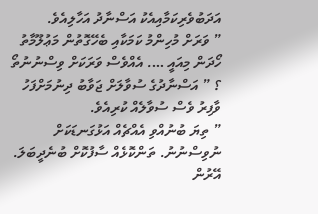އަދަބުވެރިކަމާއިއެކު އަސްނާދު އަހާލިއެވެ.
” ވަރަށް މުހިންމު ކަމަކާއި ބެހޭގޮތުން މަޢުލޫމާތު ހޯދަން މިއައީ …. އެއްވެސް ވަރަކަށް ވިސްނުނުތޯ ؟ ” އަސްނާދުގެ ސުވާލަށް ޖަވާބު ދިނުމަށްފަހު ވާފިރު ވެސް ސުވާލެއް ކުރިއެވެ.
” ތިޔަ ބުނުއްވި އެއްޗެއް އަޅުގަނޑަކަށް ނުވިސްނުނު. ތަންކޮޅެއް ސާފުކޮށް ބުނެދީބަލަ. އޭރުން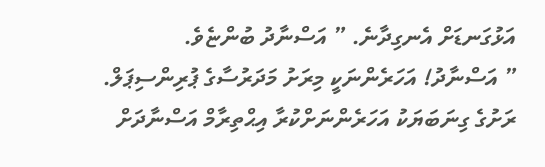އަޅުގަނޑަށް އެނގިދާނެ. ” އަސްނާދު ބުންޏެވެ.
” އަސްނާދު! އަހަރެންނަކީ މިރަށު މަދަރުސާގެ ޕުރިންސިޕަލް. ރަށުގެ ގިނަބަޔަކު އަހަރެންނަށްކުރާ އިޙްތިރާމް އަސްނާދަށް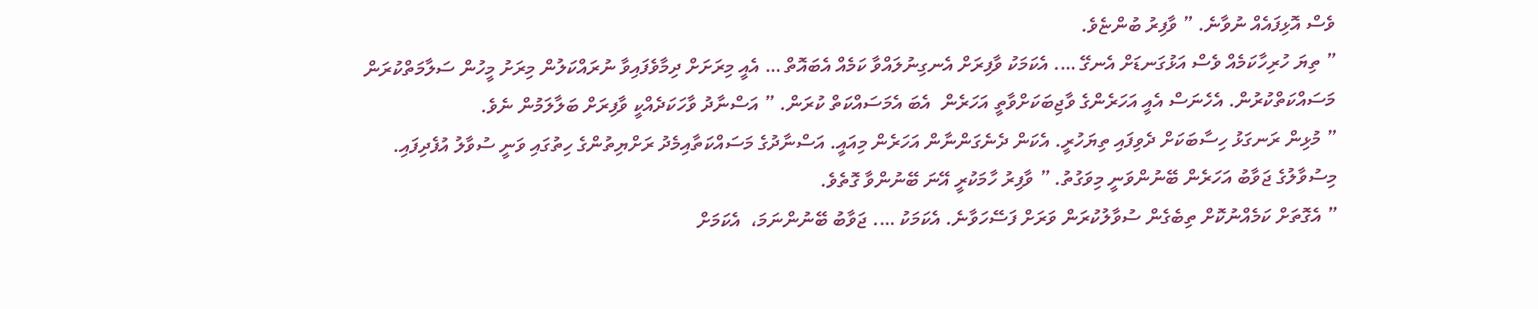ވެސް އޮޅިފައެއް ނުވާނެ. ” ވާފިރު ބުންޏެވެ.
” ތިޔަ ހުރިހާކަމެއް ވެސް އަޅުގަނޑަށް އެނގޭ …. އެކަމަކު ވާފިރަށް އެނގިނުލައްވާ ކަމެއް އެބައޮތް … އެއީ މިރަށަށް ދިމާވެފައިވާ ނުރައްކަލުން މިރަށު މީހުން ސަލާމަތްކުރަން މަސައްކަތްކުރުން. އެހެނަސް އެއީ އަހަރެންގެ ވާޖިބަކަށްވާތީ އަހަރެން  އެބަ އެމަސައްކަތް ކުރަން. ” އަސްނާދު ވާހަކަދެއްކީ ވާފިރަށް ބަލާލަމުން ނެވެ.
” މުޅިން ރަނގަޅު ހިސާބަކަށް ދެވިފައި ތިޔަހުރީ. އެކަން ދެނެގަންނާން އަހަރެން މިއައީ. އަސްނާދުގެ މަސައްކަތާއިމެދު ރަށްޔިތުންގެ ހިތުގައި ވަނީ ސުވާލު އުފެދިފައި. މިސުވާލުގެ ޖަވާބު އަހަރެން ބޭނުންވަނީ މިވަގުތު. ” ވާފިރު ހާމަކުރީ އޭނަ ބޭނުންވާ ގޮތެވެ.
” އެގޮތަށް ކަމެއްނުކޮށް ތިބެގެން ސުވާލުކުރަން ވަރަށް ފަސޭހަވާނެ. އެކަމަކު …. ޖަވާބު ބޭނުންނަމަ،  އެކަމަށް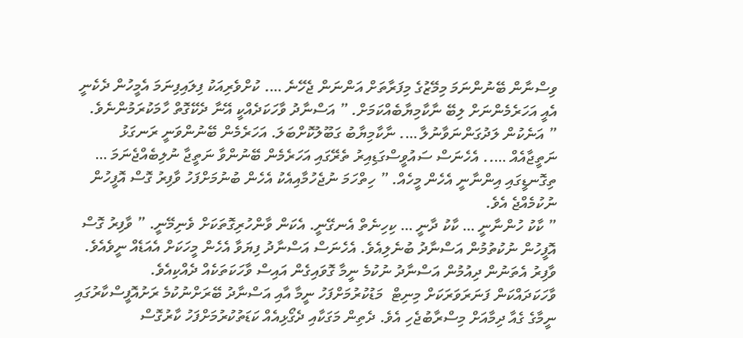ވިސްނާން ބޭނުންނަމަ މިމޭޒުގެ މިފަރާތަށް އަންނަން ޖެހޭނެ …. ކުށްވެރިއަކު ފިލައިފިނަމަ އެމީހުން ދެކެނީ އެއީ އަހަރެމެންނަށް ލިބޭ ނާކާމިޔާބެއްކަމަށް. ” އަސްނާދު ވާހަކަދެއްކީ އޭނާ ދެކޭގޮތް ހާމަކުރަމުންނެވެ.
” އަނެކުން ލަދުގަންނަވާނުލާ …. ނާކާމިޔާބު ގަބޫލުކޮށްބަލަ. އަހަރެމެން ބޭނުންވަނީ ރަނގަޅު ނަތީޖާއެއް ….. އެހެނަސް ސައުވީސްގަޑިއިރު ތެރޭގައި އަހަރެމެން ބޭނުންވާ ނަތީޖާ ނުލިބެއްޖެނަމަ … ތިގޮނޑީގައި އިންނާނީ އެހެން މީހެއް. ” ހިތްހަމަ ނުޖެހުމާއިއެކު އެހެން ބުނުމަށްފަހު ވާފިރު ގޮސް އޮފީހުން ނުކުމެއްޖެ އެވެ.
” ކާކު ހުންނާނީ … ކާކު ދާނީ … ކިހިނެތް އެނގޭނީ. އެކަން ވާންހުރިގޮތަކަށް ވެނިމޭނީ. ” ވާފިރު ގޮސް އޮފީހުން ނުކުތުމުން އަސްނާދު ބުނެލިއެވެ. އެހެނަސް އަސްނާދު ފިޔަވާ އެހެން މީހަކަށް އެއަޑެއް ނީވެއެވެ.
ވާފިރު އެތަނުން ދިއުމުން އަސްނާދު ނުކުމެ ނީމާ ގޮވައިގެން އައިސް ވާހަކަތަކެއް ދެއްކިއެވެ.
ވާހަކަދައްކަން ފަނަރަވަރަކަށް މިނިޓް  މަޑުކުރުމަށްފަހު ނީމާ އާއި އަސްނާދު ބޭރަށްނުކުމެ ރަށުއޮފީސްކާރުގައި ނީމާގެ ގެއާ ދިމާއަށް މިސްރާބުޖެހި އެވެ. ދެތިން މަގަކާއި ދެގޯޅިއެއް ކަޑަތުކުރުމަށްފަހު ކާރުގޮސް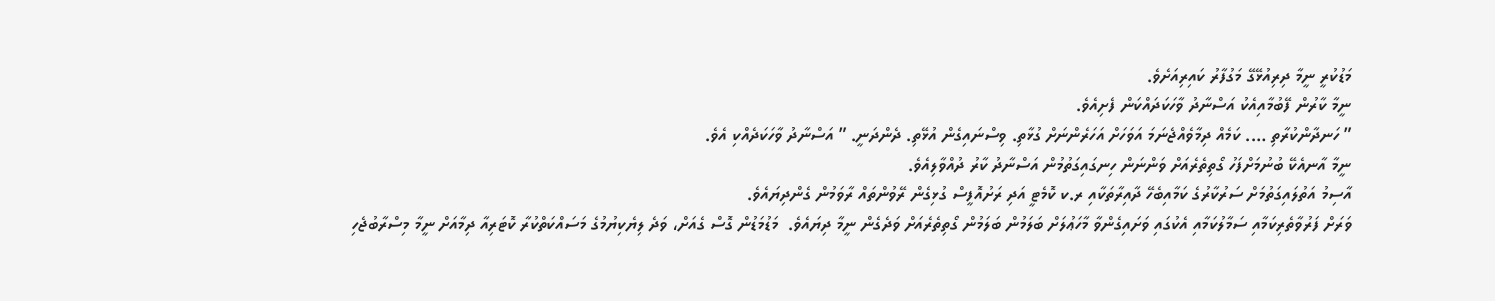މަޑުކުރީ ނީމާ ދިރިއުޅޭގޭ މަގުފާރު ކައިރިއަށެވެ.
ނީމާ ކާރުން ފޭބުމާއިއެކު އަސްނާދު ވާހަކަދައްކަން ފެށިއެވެ.
” ހަނދާންކުރާތި …. ކަމެއް ދިމާވެއްޖެނަމަ އަވަހަށް އަހަރެންނަށް ގުޅާތި. ވިސްނައިގެން އުޅޭތި. ދެންދަނީ. ” އަސްނާދު ވާހަކަދެއްކި އެވެ.
ނީމާ އާނއެކޭ ބުނުމަށްފަހު ގޯތިތެރެއަށް ވަންނަން ހިނގައިގަތުމުން އަސްނާދު ކާރު ދުއްވާލިއެވެ.
އާސިމު އަތުލައިގަތުމަށް ސަރުކާރުގެ ކަމާއިބެހޭ ދާއިރާތަކާއި ރ.ކ ކޮމެޓީ އަދި ރަށުއޮފީސް ގުޅިގެން ރޭވުންތައް ރާވަމުން ގެންދިޔައެވެ.
ވަރަށް ފަރުވާތެރިކަމާއި ސަމާލުކަމާއި އެކުގައި ވަށައިގެންވާ މާހަޢުލަށް ބަލަމުން ބަލަމުން ގޯތިތެރެއަށް ވަދެގެން ނީމާ ދިޔައެވެ.  މަޑުމަޑުން ގޮސް ގެއަށް، ވަދެ ލިޔެކިޔުމުގެ މަސައްކަތްކުރާ ކޮޓަރިއާ ދިމާއަށް ނީމާ މިސްރާބުޖެހި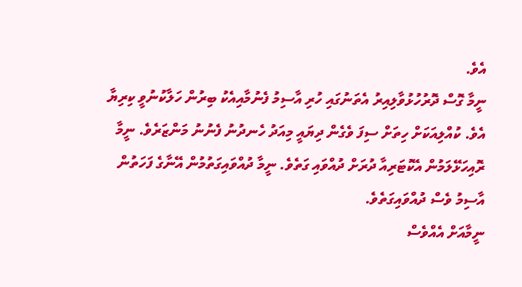އެވެ.
ނީމާ ގޮސް ދޮރުހުޅުވާލިއިރު އެތަނުގައި ހުރި އާސިމު ފެނުމާއިއެކު ބިރުން ހަލާކުނުވީ ކިރިޔާ އެވެ. ކުއްލިއަކަށް ހިތަށް ސިފަ ވެގެން ދިޔައީ މިއަދު ހެނދުނު ފެނުނު މަންޒަރެވެ. ނީމާ ރޮއިހަޅޭލަމުން އެކޮޓަރިއާ ދުރަށް ދުއްވައި ގަތެވެ. ނީމާ ދުއްވައިގަތުމުން އޭނާގެ ފަހަތުން އާސިމު ވެސް ދުއްވައިގަތެވެ.
ނީމާއަށް އެއްވެސް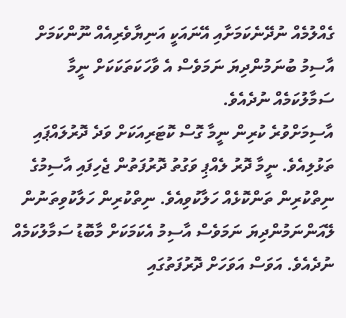ގެއްލުމެއް ނުދޭނެކަމަށާއި އޭނައަކީ އަނިޔާވެރިއެއް ނޫންކަމަށް އާސިމު ބުނަމުންދިޔަ ނަމަވެސް އެ ވާހަކަތަކަކަށް ނީމާ ސަމާލުކަމެއް ނުދެއެވެ.
އާސިމަށްވުރެ ކުރިން ނީމާ ގޮސް ކޮޓަރިއަކަށް ވަދެ ދޮރުލައްޕައި ތަޅުލިއެވެ. ނީމާ ދޮރު ލެއްޕި ވަގުތު ދޮރުފަތުން ޖެހިފައި އާސިމުގެ ނިތްކުރިން ތަންކޮޅެއް ހަލާކުވިއެވެ. ނިތްކުރިން ހަލާކުވިތަނުން ލޭއަންނަމުންދިޔަ ނަމަވެސް އާސިމު އެކަމަކަށް މާބޮޑު ސަމާލުކަމެއް ނުދެއެވެ. އަވަސް އަވަހަށް ދޮރުފަތުގައި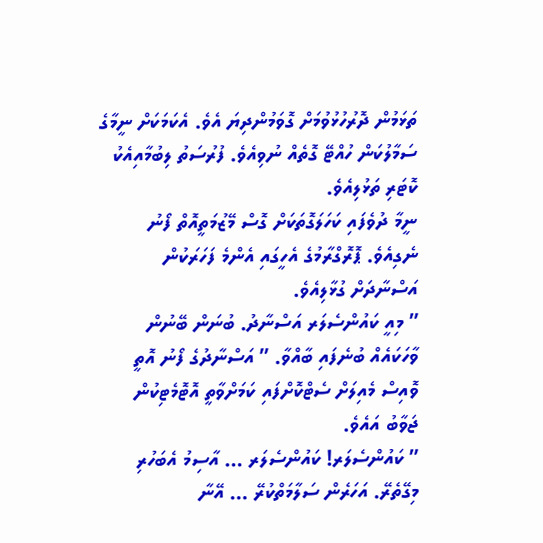ތަޅަމުން ދޮރުހުޅުވުމަށް ގޮވަމުންދިޔަ އެވެ. އެކަމަކަށް ނީމާގެ ސަމާލުކަން ހުއްޓޭ ގޮތެއް ނުވިއެވެ. ފުރުސަތު ލިބުމާއިއެކު ކޮޓަރި ތަޅުލިއެވެ.
ނީމާ ދުވެފައި ކަހަލަގޮތަކަށް ގޮސް މޭޒުމަތީއޮތް ފޯނު ނެގިއެވެ. ޕޮރޮގްރާމުގެ އެހީގައި އެންމެ ފަހަރަކުން އަސްނާދަށް ގުޅާލިއެވެ.
” މިއީ ކައުންސެލަރ އަސްނާދު. ބުނަން ބޭނުން ވާހަކައެއް ބުނެފައި ބާއްވާ. ” އަސްނާދުގެ ފޯނު އޮތީ ވޮއިސް މެއިލަށް ސެޓްކޮށްފައި ކަމަށްވާތީ އޮޓޮމެޓިކުން ޖަވާބު އައެވެ.
” ކައުންސެލަރ! ކައުންސެލަރ … އާސިމު އެބަހުރި މިގޭތެރޭ. އަހަރެން ސަލާމަތްކުރޭ … އޭނާ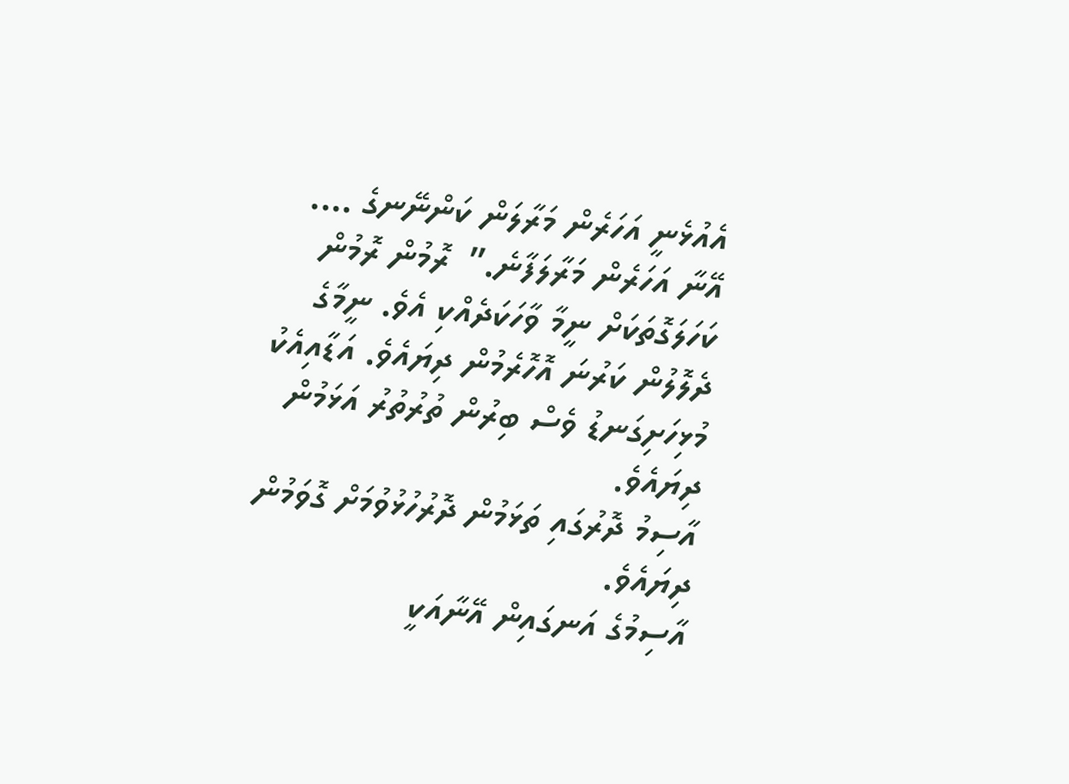އެއުޅެނީ އަހަރެން މަރާލަން ކަންނޭނގެ …. އޭނާ އަހަރެން މަރާލަފާނެ.”  ރޮމުން ރޮމުން ކަހަލަގޮތަކަށް ނީމާ ވާހަކަދެއްކި އެވެ. ނީމާގެ ދެލޮލުން ކަރުނަ އޮހޮރެމުން ދިޔައެވެ. އަޑާއިއެކު މުޅިހަށިގަނޑު ވެސް ބިރުން ތުރުތުރު އަޅަމުން ދިޔައެވެ.
އާސިމު ދޮރުގައި ތަޅަމުން ދޮރުހުޅުވުމަށް ގޮވަމުން ދިޔައެވެ.
އާސިމުގެ އަނގައިން އޭނާއަކީ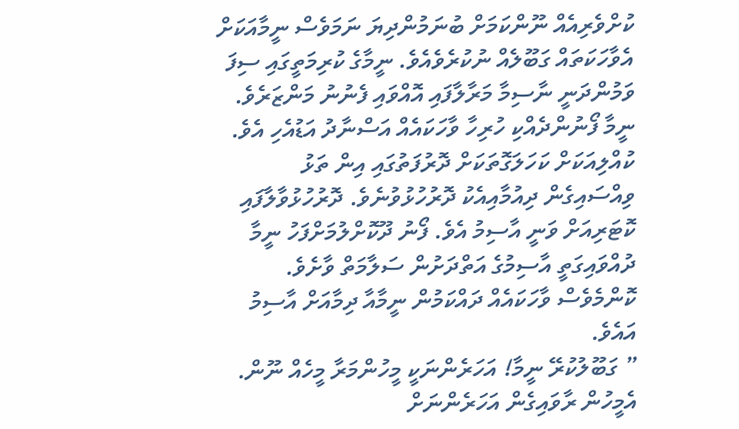ކުށްވެރިއެއް ނޫންކަމަށް ބުނަމުންދިޔަ ނަމަވެސް ނީމާއަކަށް އެވާހަކަތައް ގަބޫލެއް ނުކުރެވެއެވެ. ނީމާގެ ކުރިމަތީގައި ސިފަ ވަމުންދަނީ ނާސިމާ މަރާލާފައި އޮއްވައި ފެނުނު މަންޒަރެވެ.
ނީމާ ފޯނުންދެއްކި ހުރިހާ ވާހަކައެއް އަސްނާދު އަޑުއެހި އެވެ.
ކުއްލިއަކަށް ކަހަލަގޮތަކަށް ދޮރުފަތުގައި އިން ތަޅު ވިއްސައިގެން ދިއުމާއިއެކު ދޮރުހުޅުވުނެވެ. ދޮރުހުޅުވާލާފައި ކޮޓަރިއަށް ވަނީ އާސިމު އެވެ. ފޯނު ދޫކޮށްލުމަށްފަހު ނީމާ ދުއްވައިގަތީ އާސިމުގެ އަތްދަށުން ސަލާމަތް ވާށެވެ. ކޮންމެވެސް ވާހަކައެއް ދައްކަމުން ނީމާއާ ދިމާއަށް އާސިމު އައެވެ.
” ގަބޫލުކުރޭ ނީމާ! އަހަރެންނަކީ މީހުންމަރާ މީހެއް ނޫން. އެމީހުން ރާވައިގެން އަހަރެންނަށް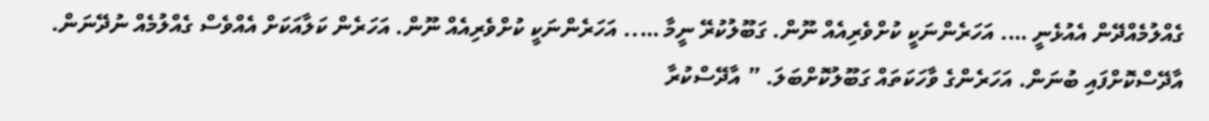ގެއްލުމެއްދޭން އެއުޅެނީ …. އަހަރެންނަކީ ކުށްވެރިއެއް ނޫން. ގަބޫލުކުރޭ ނީމާ ….. އަހަރެންނަކީ ކުށްވެރިއެއް ނޫން. އަހަރެން ކަލާއަކަށް އެއްވެސް ގެއްލުމެއް ނުދޭނަން. އާދޭސްކޮށްފައި ބުނަން. އަހަރެންގެ ވާހަކަތައް ގަބޫލުކޮށްބަލަ. ” އާދޭސްކުރާ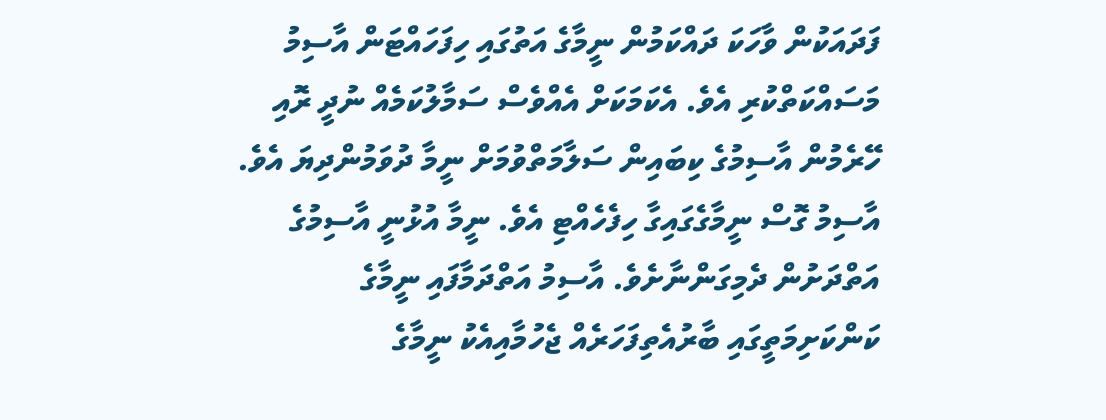ފަދައަކުން ވާހަކަ ދައްކަމުން ނީމާގެ އަތުގައި ހިފަހައްޓަން އާސިމު މަސައްކަތްކުރި އެވެ. އެކަމަކަށް އެއްވެސް ސަމާލުކަމެއް ނުދީ ރޮއި ހޭރެމުން އާސިމުގެ ކިބައިން ސަލާމަތްވުމަށް ނީމާ ދުވަމުންދިޔަ އެވެ.
އާސިމު ގޮސް ނީމާގެގައިގާ ހިފެހެއްޓި އެވެ. ނީމާ އުޅުނީ އާސިމުގެ އަތްދަށުން ދެމިގަންނާށެވެ. އާސިމު އަތްދަމާފައި ނީމާގެ ކަންކަށިމަތީގައި ބާރުއެތިފަހަރެއް ޖެހުމާއިއެކު ނީމާގެ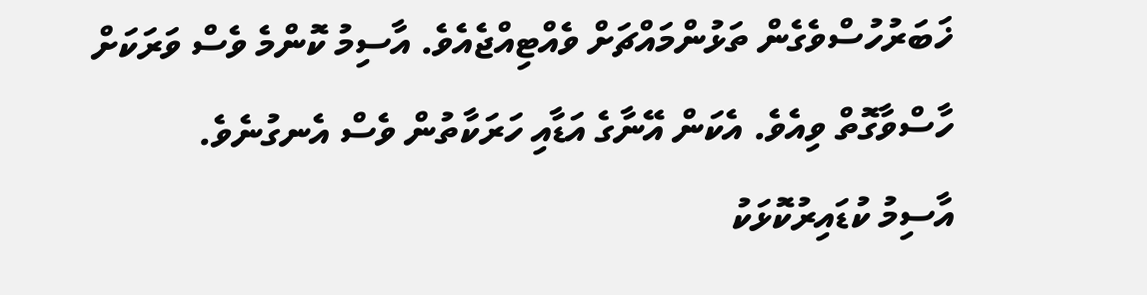ޚަބަރުހުސްވެގެން ތަޅުންމައްޗަށް ވެއްޓިއްޖެއެވެ. އާސިމު ކޮންމެ ވެސް ވަރަކަށް ހާސްވާގޮތް ވިއެވެ. އެކަން އޭނާގެ އަޑާއި ހަރަކާތުން ވެސް އެނގުނެވެ.
އާސިމު ކުޑައިރުކޮޅަކު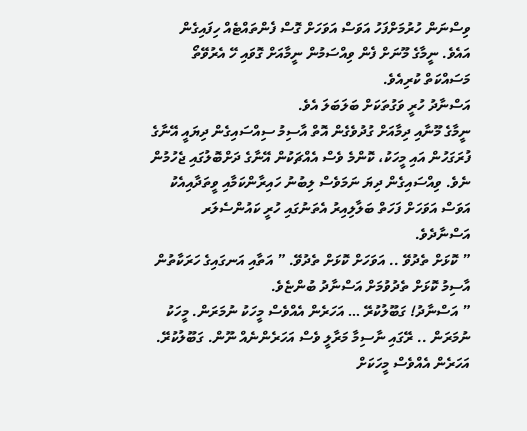ވިސްނަން ހުރުމަށްފަހު އަވަސް އަވަހަށް ގޮސް ފެންތައްޓެއް ހިފައިގެން އައެވެ. ނީމާގެ މޫނަށް ފެން ވިއްސަމުން ނީމާއަށް ގޮވައި ހޭ އެރުވޭތޯ މަސައްކަތް ކުރިއެވެ.
އަސްނާދު ހުރީ ވަގުތަކަށް ބަލަބަލަ އެވެ.
ނީމާގެ މޫނާއި ދިމާއަށް ގުދުވެގެން އޮތް އާސިމު ސިއްސައިގެން ދިޔައީ އޭނާގެ ފުރަގަހުން އައި މީހަކު، ކޮންމެ ވެސް އެއްޗަކުން އޭނާގެ ދަށްބޮލުގައި ޖެހުމުން ނެވެ. ވިއްސައިގެން ދިޔަ ނަމަވެސް ލިބުނު ހައިރާންކަމާއި ވީތަދާއިއެކު އަވަސް އަވަހަށް ފަހަތް ބަލާލިއިރު އެތަނުގައި ހުރީ ކައުންސެލަރ އަސްނާދެވެ.
” ކޮޅަށް ތެދުވޭ .. އަވަހަށް ކޮޅަށް ތެދުވޭ. ” އަތާއި އަނގައިގެ ހަރަކާތުން އާސިމު ކޮޅަށް ތެދުވުމަށް އަސްނާދު ބުންޏެވެ.
” އަސްނާދު! ގަބޫލުކުރޭ … އަހަރެން އެއްވެސް މީހަކު ނުމަރަން. މީހަކު ނުމަރަން .. ރޭގައި ނާސިމާ މަރާލީ ވެސް އަހަރެންނެއް ނޫން. ގަބޫލުކުރޭ. އަހަރެން އެއްވެސް މީހަކަށް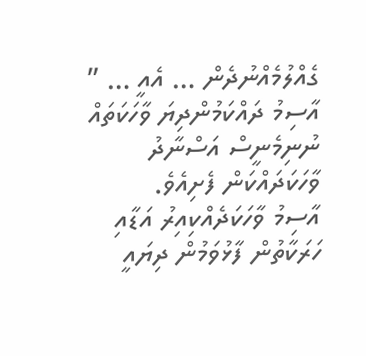ގެއްލުމެއްނުދެން … އެއީ … ” އާސިމު ދައްކަމުންދިޔަ ވާހަކަތައް ނުނިމެނީސް އަސްނާދު ވާހަކަދައްކަން ފެށިއެވެ.
އާސިމު ވާހަކަދެއްކިއިރު އަޑާއި ހަރަކާތުން ފާޅުވަމުން ދިޔައީ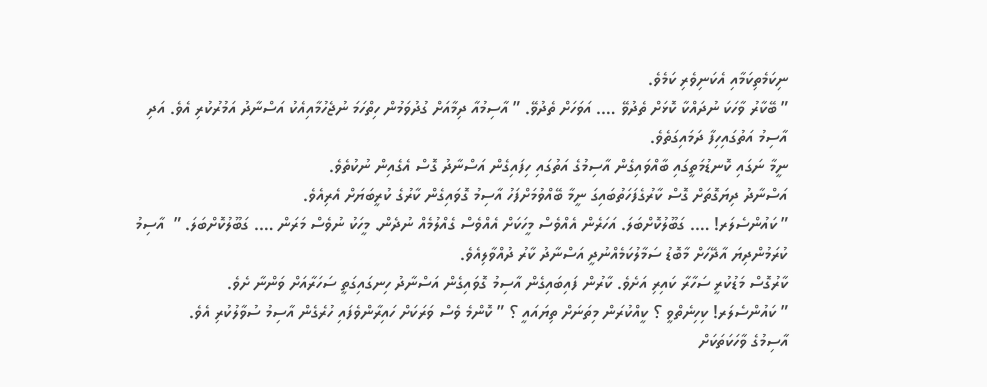ނިކަމެތިކަމާއި އެކަނިވެރި ކަމެވެ.
” ބޭކާރު ވާހަކަ ނުދައްކާ ކޮޅަށް ތެދުވޭ …. އަވަހަށް ތެދުވޭ. ” އާސިމުއާ ދިމާއަށް ގުދުވަމުން ހިތްހަމަ ނުޖެހުމާއިއެކު އަސްނާދު އަމުރުކުރި އެވެ. އަދި އާސިމު އަތުގައިހިފާ ދަމައިގަތެވެ.
ނީމާ ނަގައި ކޮނޑުމަތީގައި ބާއްވައިގެން އާސިމުގެ އަތުގައި ހިފައިގެން އަސްނާދު ގޮސް އެގެއިން ނުކުތެވެ.
އަސްނާދު ދިޔަގޮތަށް ގޮސް ކާރުގެފަހަތުބައިގަ ނީމާ ބޭއްވުމަށްފަހު އާސިމު ގޮވައިގެން ކާރުގެ ކުރީބަޔަށް އެރިއެވެ.
” ކައުންސެލަރ! …. ގަބޫލުކޮށްބަލަ. އަހަރެން އެއްވެސް މީހަކަށް އެއްވެސް ގެއްލުމެއް ނުދެން. މީހަކު ނުވެސް މަރަން …. ގަބޫލުކޮށްބަލަ. ”  އާސިމު ކުރަމުންދިޔަ އާދޭހަށް މާބޮޑު ސަމާލުކަމެއްނުދީ އަސްނާދު ކާރު ދުއްވާލިއެވެ.
ކާރުގޮސް މަޑުކުރީ ސަހާރާ ކައިރި އަށެވެ. ކާރުން ފައިބައިގެން އާސިމު ގޮވައިގެން އަސްނާދު ހިނގައިގަތީ ސަހަރާއަށް ވަންނާ ށެވެ.
” ކައުންސެލަރ! ކިހިނެތްވީ ؟ ކީއްކުރަން މިތަނަށް ތިޔައައީ ؟ ” ކޮންމެ ވެސް ވަރަކަށް ހައިރާންވެފައި ހުރެގެން އާސިމު ސުވާލުކުރި އެވެ.
އާސިމުގެ ވާހަކަތަކަށް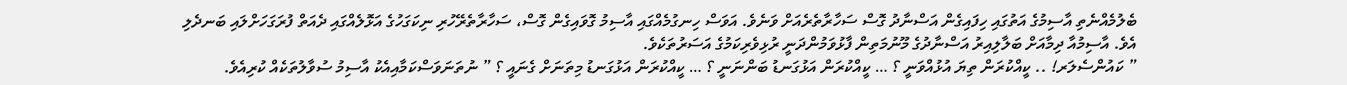ބެލުމެއްނެތި އާސިމުގެ އަތުގައި ހިފައިގެން އަސްނާދު ގޮސް ސަހާރާތެރެއަށް ވަނެވެ. އަވަސް ހިނގުމެއްގައި އާސިމު ގޮވައިގެން ގޮސް، ސަހާރާތެރޭހުރި ނިކަގަހުގެ އަޅޮލެއްގައި ދެއަތް ފުރަގަހަށްލައި ބަނދެލި އެވެ. އާސިމުއާ ދިމާއަށް ބަލާލިއިރު އަސްނާދުގެ މޫނުމަތިން ފާޅުވަމުންދަނީ ރުޅިވެރިކަމުގެ އަސަރުތަކެވެ.
” ކައުންސެލަރ! .. ކީއްކުރަން ތިޔަ އުޅުއްވަނީ ؟ … ކީއްކުރަން އަޅުގަނޑު ބަންނަނީ ؟ … ކީއްކުރަން އަޅުގަނޑު މިތަނަށް ގެނައީ ؟ ” ނުތަނަވަސްކަމާއިއެކު އާސިމު ސުވާލުތަކެއް ކުރިއެވެ.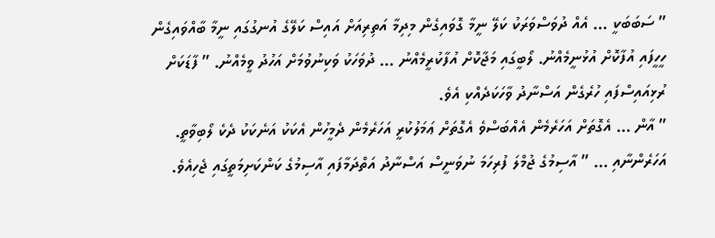” ސަބަބަކީ … އެއް ދުވަސްވަރަކު ކަލޭ ނީމާ ގޮވައިގެން މިދިމާ އަތިރިއަށް އައިސް ކަލޭގެ އުނގުގައި ނީމާ ބާއްވައިގެން ހީހީފައި އުފާކޮށް އުޅުނީމެއްނު. ލޯބީގައި މަޖާކޮށް އުފާކުރީމެއްނު … ދުވަހަކު ވަކިނުވުމަށް އަހުދު ވީމެއްނު. ” ފާޑަކަށް ރުޅިއައިސްފައި ހުރެގެން އަސްނާދު ވާހަކަދެއްކި އެވެ.
” އާން … އެގޮތަށް އަހަރެމެން އެއްބަސްވެ އެގޮތަށް ޢަމަލުކުރީ އަހަރެމެން ދެމީހުން އެކަކު އަނެކަކު ދެކެ ލޯބިވާތީ. އަހަރެންނާއި … ” އާސިމުގެ ޖުމްލަ ފުރިހަމަ ނުވަނީސް އަސްނާދު އަތްދަމާފައި އާސިމުގެ ކަންކަށިމަތީގައި ޖެހިއެވެ.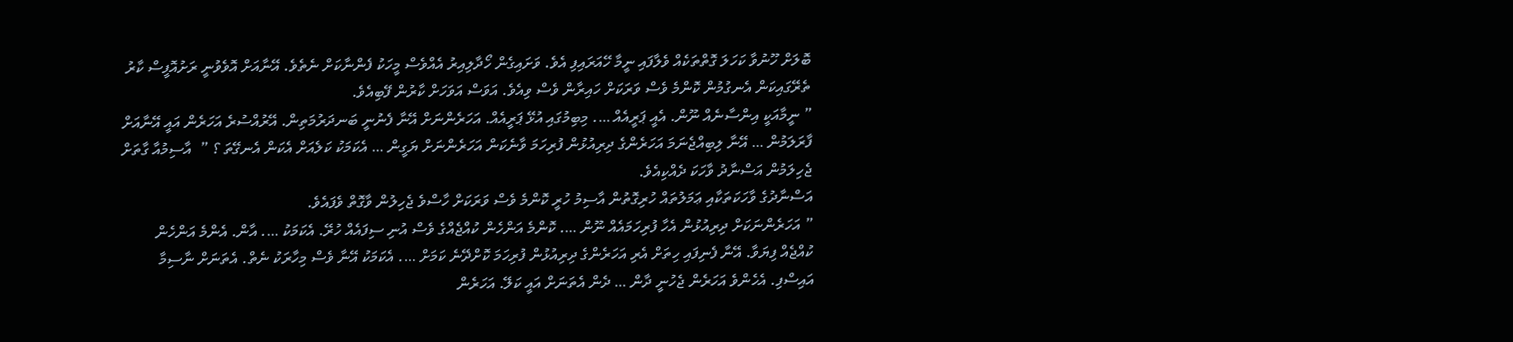ބޮލަށް ހޫނުވާ ކަހަލަ ގޮތްތަކެއް ވެލާފައި ނީމާ ހޭއަރައިފި އެވެ. ވަށައިގެން ހޯދާލިއިރު އެއްވެސް މީހަކު ފެންނާކަށް ނެތެވެ. އޭނާއަށް އޮވެވުނީ ރަށުއޮފީސް ކާރު ތެރޭގައިކަން އެނގުމުން ކޮންމެ ވެސް ވަރަކަށް ހައިރާން ވެސް ވިއެވެ. އަވަސް އަވަހަށް ކާރުން ފޭބިއެވެ.
” ނީމާއަކީ އިންސާނެއް ނޫން. އެއީ ޕަރީއެއް …. މިބިމުގައި އުޅޭ ޕަރީއެއް. އަހަރެންނަށް އޭނާ ފެނުނީ ބަނދަރުމަތިން. އޭރުއްސުރެ އަހަރެން އައީ އޭނާއަށް ފާރަލަމުން … އޭނާ ލިބިއްޖެނަމަ އަހަރެންގެ ދިރިއުޅުން ފުރިހަމަ ވާނެކަން އަހަރެންނަށް ޔަގީން … އެކަމަކު ކަލެއަށް އެކަން އެނގޭތަ ؟ ”  އާސިމުއާ ގާތަށް ޖެހިލަމުން އަސްނާދު ވާހަކަ ދެއްކިއެވެ.
އަސްނާދުގެ ވާހަކަތަކާއި ޢަމަލުތައް ހުރިގޮތުން އާސިމު ހުރީ ކޮންމެ ވެސް ވަރަކަށް ހާސްވެ ޖެހިލުން ވާގޮތް ވެފައެވެ.
” އަހަރެންނަކަށް ދިރިއުޅުން އެހާ ފުރިހަމައެއް ނޫން …. ކޮންމެ އަންހެން ކުއްޖެއްގެ ވެސް އުނި ސިފައެއް ހުރޭ. އެކަމަކު …. އާން. އެންމެ އަންހެން ކުއްޖެއް ފިޔަވާ. އޭނާ ފެނިފައި ހިތަށް އެރި އަހަރެންގެ ދިރިއުޅުން ފުރިހަމަ ކޮށްދޭނެ ކަމަށް …. އެކަމަކު އޭނާ ވެސް މިހާރަކު ނެތް. އެތަނަށް ނާސިމާ އައިސްފި. އެހެންވެ އަހަރެން ޖެހުނީ ދާން … ދެން އެތަނަށް އައީ ކަލޭ. އަހަރެން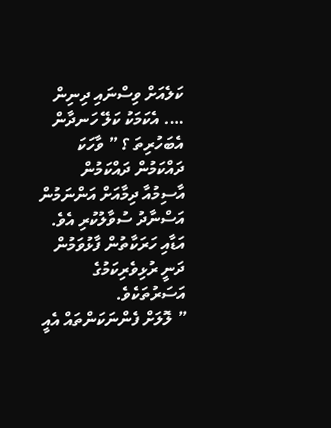ކަލެއަށް ވިސްނައި ދިނިން …. އެކަމަކު ކަލޭ ހަނދާން އެބަހުރިތަ ؟ ” ވާހަކަ ދައްކަމުން ދައްކަމުން އާސިމުއާ ދިމާއަށް އަންނަމުން އަސްނާދު ސުވާލުކުރި އެވެ. އަޑާއި ހަރަކާތުން ފާޅުވަމުން ދަނީ ރުޅިވެރިކަމުގެ އަސަރުތަކެވެ.
” ލޮލަށް ފެންނަކަންތައް އެއީ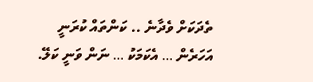ތެދަކަށް ވެދާނެ .. ކަންތައް ކުރަނީ އަހަރެން … އެކަމަކު … ނަން ވަނީ ކަލޭ.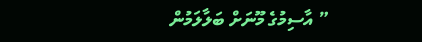” އާސިމުގެ މޫނަށް ބަލާލަމުން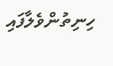ހިނިތުންވެލާފައި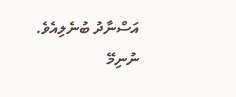އަސްނާދު ބުނެލިއެވެ.
ނުނިމޭ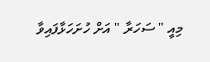މިއީ " ސަހަރާ " އަށް ހުށަހަޅާފައިވާ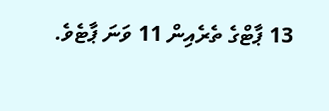13 ޕާޓްގެ ތެރެއިން 11 ވަނަ ޕާޓެވެ.